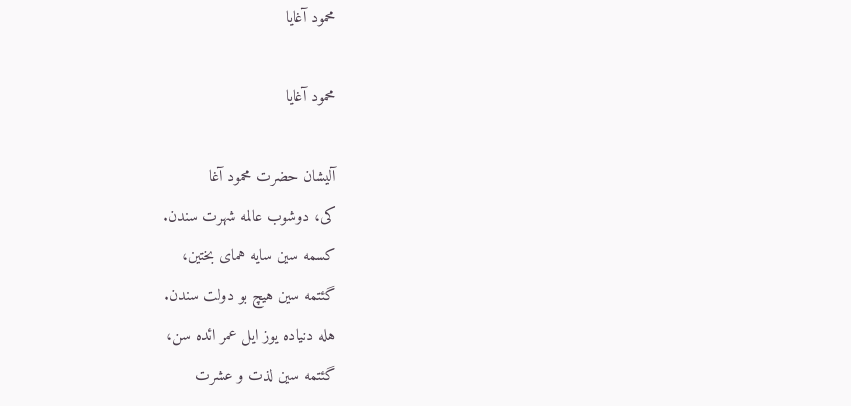محمود آغایا

محمود آغایا

آلیشان حضرت محمود آغا
کی، دوشوب عالمه شهرت سندن.
کسمه سین سایه همای بختین،
گئتمه سین هیچ بو دولت سندن.
هله دنیاده یوز ایل عمر ائده سن،
گئتمه سین لذت و عشرت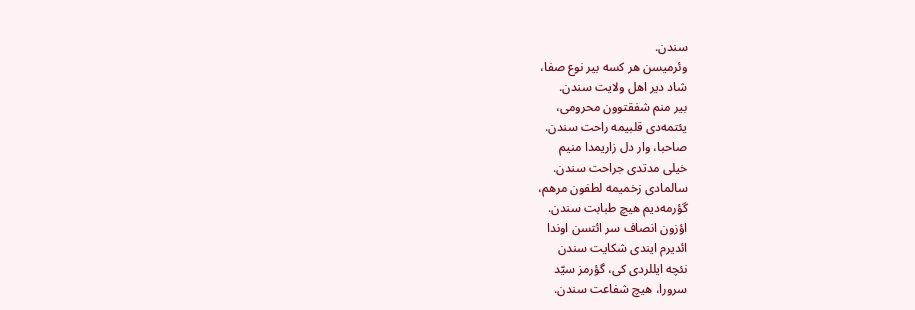سندن.
وئرمیسن هر کسه بیر نوع صفا،
شاد دیر اهل ولایت سندن.
بیر منم شفقتوون محرومی،
یئتمه‌دی قلبیمه راحت سندن.
صاحبا، وار دل زاریمدا منیم
خیلی مدتدی جراحت سندن.
سالمادی زخمیمه لطفون مرهم،
گؤرمه‌دیم هیچ طبابت سندن.
اؤزون انصاف سر ائتسن اوندا
ائدیرم ایندی شکایت سندن
نئچه ایللردی کی، گؤرمز سیّد
سرورا، هیچ شفاعت سندن.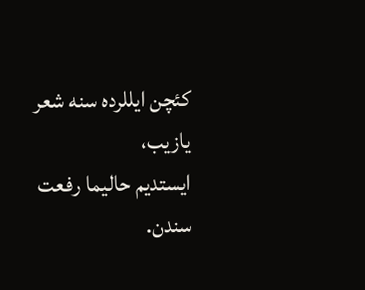کئچن ایللرده سنه شعر یازیب،
ایستدیم حالیما رفعت سندن.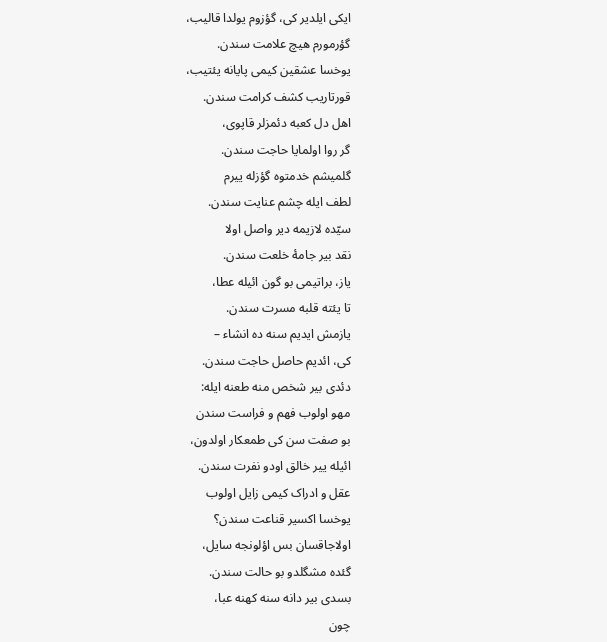ایکی ایلدیر کی، گؤزوم یولدا قالیب،
گؤرمورم هیچ علامت سندن.
یوخسا عشقین کیمی پایانه یئتیب،
قورتاریب کشف کرامت سندن.
اهل دل کعبه دئمزلر قاپوی،
گر روا اولمایا حاجت سندن.
گلمیشم خدمتوه گؤزله ییرم
لطف ایله چشم عنایت سندن.
سیّده لازیمه دیر واصل اولا
نقد بیر جامۀ خلعت سندن.
یاز، براتیمی بو گون ائیله عطا،
تا یئته قلبه مسرت سندن.
یازمش ایدیم سنه ده انشاء –
کی، ائدیم حاصل حاجت سندن.
دئدی بیر شخص منه طعنه ایله:
مهو اولوب فهم و فراست سندن
بو صفت سن کی طمعکار اولدون،
ائیله ییر خالق اودو نفرت سندن.
عقل و ادراک کیمی زایل اولوب
یوخسا اکسیر قناعت سندن؟
اولاجاقسان بس اؤلونجه سایل،
گئده مشگلدو بو حالت سندن.
بسدی بیر دانه سنه کهنه عبا،
چون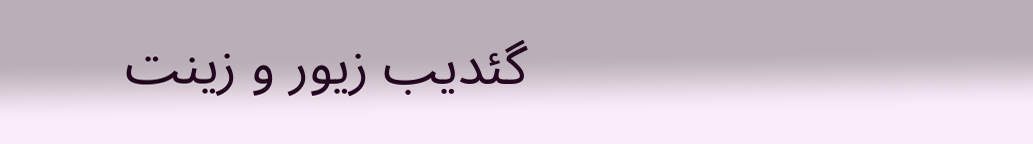گئدیب زیور و زینت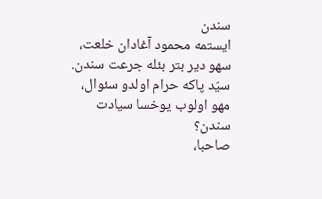سندن
ایستمه محمود آغادان خلعت،
سهو دیر بتر بئله جرعت سندن.
سیّد پاکه حرام اولدو سئوال،
مهو اولوب یوخسا سیادت سندن؟
صاحبا،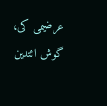عرضیمی کی، گوش ائتدین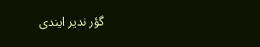گؤر ندیر ایندی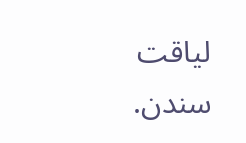لیاقت سندن.